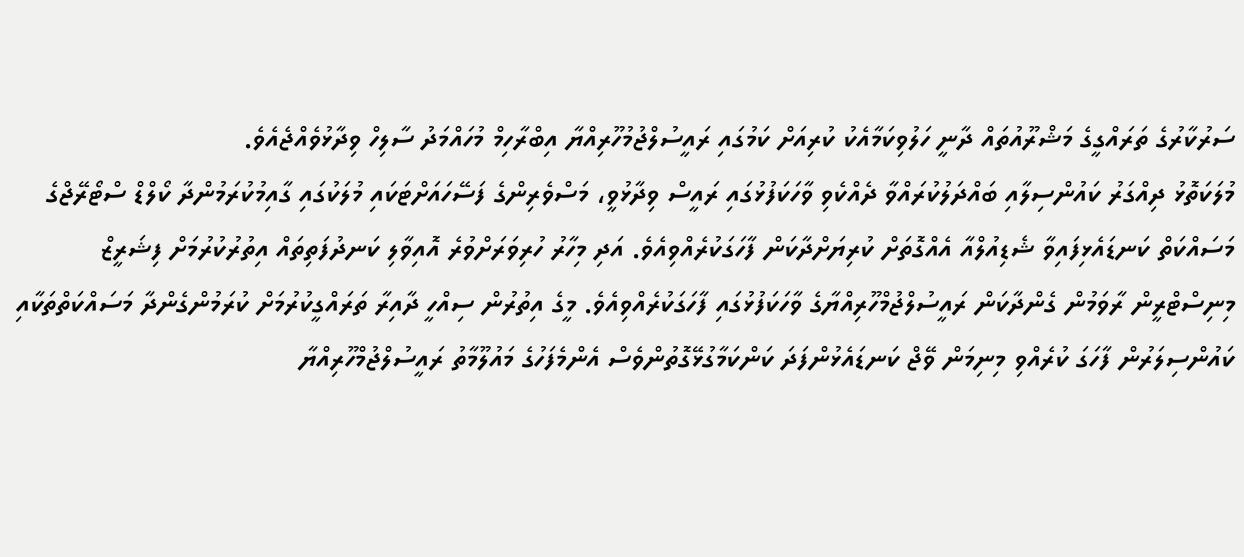ސަރުކާރުގެ ތަރައްގީގެ މަޝްރޫއުތައް ދާނީ ހަލުވިކަމާއެކު ކުރިއަށް ކަމުގައި ރައީސުލްޖުމުހޫރިއްޔާ އިބްރާހިމް މުހައްމަދު ސާލިހް ވިދާޅުވެއްޖެއެވެ.
މުލަކަތޮޅު ދިއްގަރު ކައުންސިލާއި ބައްދަލުކުރައްވާ ދެއްކެވި ވާހަކަފުޅުގައި ރައީސް ވިދާޅުވީ، މަސްވެރިންގެ ފަސޭހައަށްޓަކައި މުލަކުގައި ގާއިމުކުރަމުންދާ ކޯލްޑް ސްޓޯރޭޖްގެ މަސައްކަތް ކަނޑައެޅިފައިވާ ޝެޑިއުލްއާ އެއްގޮތަށް ކުރިޔަށްދާކަން ފާހަގަކުރެއްވިއެވެ. އަދި މިހާރު ހުރިވަރަށްވުރެ އޮއިވާލި ކަނދުފަތިތައް އިތުރުކުރުމަށް ފިޝަރީޒް މިނިސްޓްރީން ރާވަމުން ގެންދާކަން ރައީސުލްޖުމްހޫރިއްޔާގެ ވާހަކަފުޅުގައި ފާހަގަކުރެއްވިއެވެ. މީގެ އިތުރުން ސިއްހީ ދާއިރާ ތަރައްގީކުރުމަށް ކުރަމުންގެންދާ މަސައްކަތްތަކާއި ކައުންސިލަރުން ފާހަގަ ކުރެއްވި މިނިމަން ވޭޖް ކަނޑައެޅުންފަދަ ކަންކަމާގުޅޭގޮތުންވެސް އެންމެފަހުގެ މައުލޫމާތު ރައީސުލްޖުމްހޫރިއްޔާ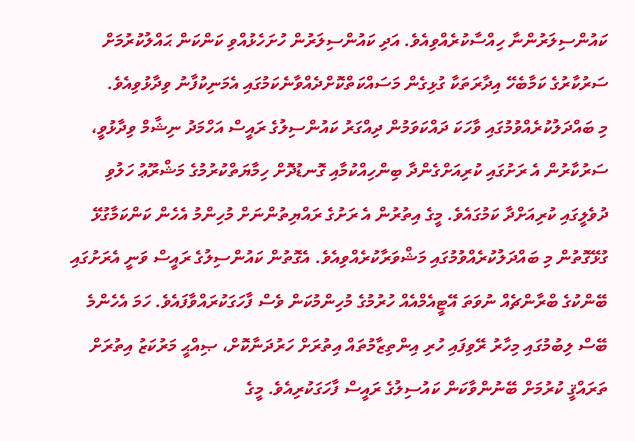ކައުންސިލަރުންނާ ހިއްސާކުރެއްވިއެވެ. އަދި ކައުންސިލަރުން ހުށަހެޅުއްވި ކަންކަން ޙައްލުކުރުމަށް ސަރުކާރުގެ ކަމާބެހޭ އިދާރަތަކާ ގުޅިގެން މަސައްކަތްކޮށްދެއްވާނެކަމުގައި އެމަނިކުފާނު ވިދާޅުވިއެވެ.
މި ބައްދަލުކުރެއްވުމުގައި ވާހަކަ ދައްކަވަމުން ދިއްގަރު ކައުންސިލުގެ ރައީސް އަހްމަދު ނިޝާމް ވިދާޅުވީ، ސަރުކާރުން އެ ރަށުގައި ކުރިއަށްގެންދާ ބިންހިއްކުމާއި ގޮނޑުދޮށް ހިމާޔަތްކުރުމުގެ މަޝްރޫޢު ހަލުވި ދުވެލީގައި ކުރިއަށްދާ ކަމުގައެވެ. މީގެ އިތުރުން އެ ރަށުގެ ރައްޔިތުންނަށް މުހިންމު އެހެން ކަންކަމާގުޅޭ ގުޅޭގޮތުން މި ބައްދަލުކުރެއްވުމުގައި މަޝްވަރާކުރެއްވިއެވެ. އެގޮތުން ކައުންސިލުގެ ރައީސް ވަނީ އެރަށުގައި ބޭންކުގެ ބްރާންޗެއް ނުވަތަ އޭޓީއެމްއެއް ހުރުމުގެ މުހިންމުކަން ވެސް ފާހަގަކުރައްވާފައެވެ. ހަމަ އެހެންމެ ބޭސް ލިބުމުގައި މިހާރު ރޭވިފައި ހުރި އިންތިޒާމުތައް އިތުރަށް ހަރުދަނާކޮށް، ޞިއްޙީ މަރުކަޒު އިތުރަށް ތަރައްޤީ ކުރުމަށް ބޭނުންވާކަން ކައުސިލުގެ ރައީސް ފާހަގަކުރިއެވެ. މީގެ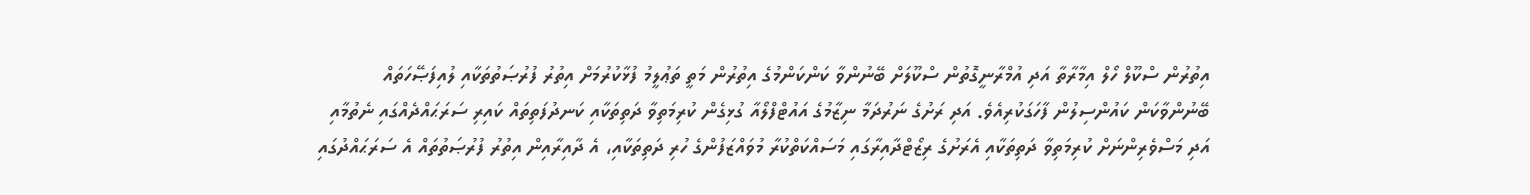އިތުރުން ސްކޫލް ހޯލް އިމާރާތާ އަދި އުމްރާނީގޮތުން ސްކޫލަށް ބޭނުންވާ ކަންކަންމުގެ އިތުރުން މަތީ ތަޢުލީމު ފުޅާކުރުމަށް އިތުރު ފުރުޞަތުތަކާއި ލުއިފަޞޭހަތައް ބޭނުންވާކަން ކައުންސިލުން ފާހަގަކުރިއެވެ. އަދި ރަށުގެ ނަރުދަމާ ނިޒާމުގެ އައުޓްފްލޯއާ ގުޅިގެން ކުރިމަތިވާ ދަތިތަކާއި ކަނދުފަތިތައް ކައިރި ސަރަޙައްދެއްގައި ނެތުމާއި އަދި މަސްވެރިންނަށް ކުރިމަތިވާ ދަތިތަކާއި އެރަށުގެ ރިޒޯޓްދާއިރާގައި މަސައްކަތްކުރާ މުވައްޒަފުންގެ ހުރި ދަތިތަކާއި، އެ ދާއިރާއިން އިތުރު ފުރުޞަތުތައް އެ ސަރަޙައްދުގައި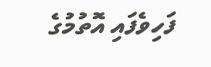ފަހިވެފައި އޮތުމުގެ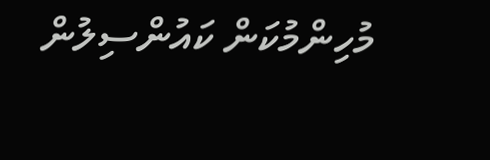މުހިންމުކަން ކައުންސިލުން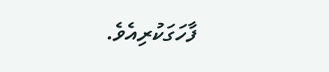ފާހަގަކުރިއެވެ.